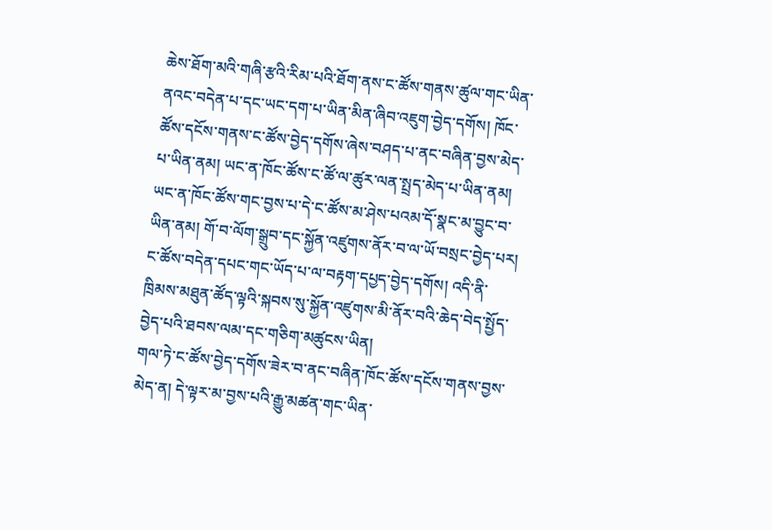ཆེས་ཐོག་མའི་གཞི་རྩའི་རིམ་པའི་ཐོག་ནས་ང་ཚོས་གནས་ཚུལ་གང་ཡིན་ནའང་བདེན་པ་དང་ཡང་དག་པ་ཡིན་མིན་ཞིབ་འཇུག་བྱེད་དགོས། ཁོང་ཚོས་དངོས་གནས་ང་ཚོས་བྱེད་དགོས་ཞེས་བཤད་པ་ནང་བཞིན་བྱས་མེད་པ་ཡིན་ནམ། ཡང་ན་ཁོང་ཚོས་ང་ཚོ་ལ་ཚུར་ལན་སྤྲད་མེད་པ་ཡིན་ནམ། ཡང་ན་ཁོང་ཚོས་གང་བྱས་པ་དེ་ང་ཚོས་མ་ཤེས་པའམ་དོ་སྣང་མ་བྱུང་བ་ཡིན་ནམ། གོ་བ་ལོག་སྒྲུབ་དང་སྐྱོན་འཛུགས་ནོར་བ་ལ་ཡོ་བསྲང་བྱེད་པར། ང་ཚོས་བདེན་དཔང་གང་ཡོད་པ་ལ་བརྟག་དཔྱད་བྱེད་དགོས། འདི་ནི་ཁྲིམས་མཐུན་ཚོད་ལྟའི་སྐབས་སུ་སྐྱོན་འཛུགས་མི་ནོར་བའི་ཆེད་བེད་སྤྱོད་བྱེད་པའི་ཐབས་ལམ་དང་གཅིག་མཚུངས་ཡིན།
གལ་ཏེ་ང་ཚོས་བྱེད་དགོས་ཟེར་བ་ནང་བཞིན་ཁོང་ཚོས་དངོས་གནས་བྱས་མེད་ན། དེ་ལྟར་མ་བྱས་པའི་རྒྱུ་མཚན་གང་ཡིན་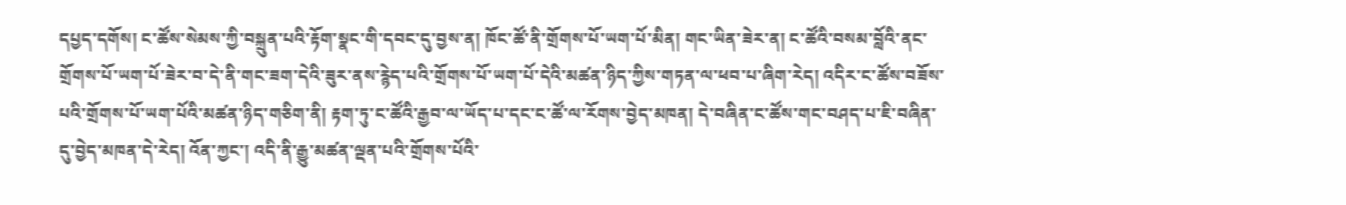དཔྱད་དགོས། ང་ཚོས་སེམས་ཀྱི་བསྐྲུན་པའི་རྟོག་སྣང་གི་དབང་དུ་བྱས་ན། ཁོང་ཚོ་ནི་གྲོགས་པོ་ཡག་པོ་མིན། གང་ཡིན་ཟེར་ན། ང་ཚོའི་བསམ་བློའི་ནང་གྲོགས་པོ་ཡག་པོ་ཟེར་བ་དེ་ནི་གང་ཟག་དེའི་ཟུར་ནས་རྙེད་པའི་གྲོགས་པོ་ཡག་པོ་དེའི་མཚན་ཉིད་ཀྱིས་གཏན་ལ་ཕབ་པ་ཞིག་རེད། འདིར་ང་ཚོས་བཟོས་པའི་གྲོགས་པོ་ཡག་པོའི་མཚན་ཉིད་གཅིག་ནི། རྟག་ཏུ་ང་ཚོའི་རྒྱབ་ལ་ཡོད་པ་དང་ང་ཚོ་ལ་རོགས་བྱེད་མཁན། དེ་བཞིན་ང་ཚོས་གང་བཤད་པ་ཇི་བཞིན་དུ་བྱེད་མཁན་དེ་རེད། འོན་ཀྱང་། འདི་ནི་རྒྱུ་མཚན་ལྡན་པའི་གྲོགས་པོའི་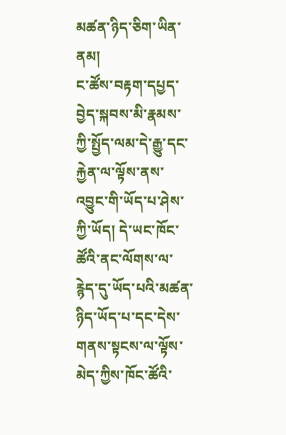མཚན་ཉིད་ཅིག་ཡིན་ནམ།
ང་ཚོས་བརྟག་དཔྱད་བྱེད་སྐབས་མི་རྣམས་ཀྱི་སྤྱོད་ལམ་དེ་རྒྱུ་དང་རྐྱེན་ལ་ལྟོས་ནས་འབྱུང་གི་ཡོད་པ་ཤེས་ཀྱི་ཡོད། དེ་ཡང་ཁོང་ཚོའི་ནང་ལོགས་ལ་རྙེད་དུ་ཡོད་པའི་མཚན་ཉིད་ཡོད་པ་དང་དེས་གནས་སྟངས་ལ་ལྟོས་མེད་ཀྱིས་ཁོང་ཚོའི་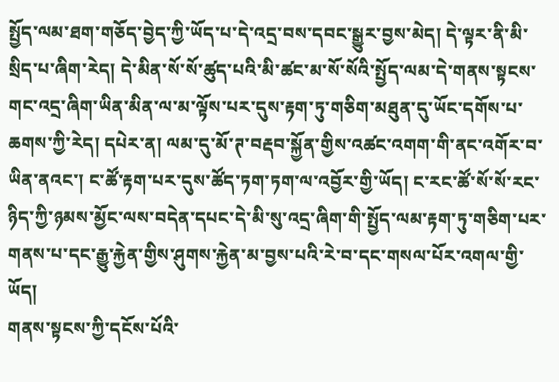སྤྱོད་ལམ་ཐག་གཅོད་བྱེད་ཀྱི་ཡོད་པ་དེ་འདྲ་བས་དབང་སྒྱུར་བྱས་མེད། དེ་ལྟར་ནི་མི་སྲིད་པ་ཞིག་རེད། དེ་མིན་སོ་སོ་ཚུད་པའི་མི་ཚང་མ་སོ་སོའི་སྤྱོད་ལམ་དེ་གནས་སྟངས་གང་འདྲ་ཞིག་ཡིན་མིན་ལ་མ་ལྟོས་པར་དུས་རྟག་ཏུ་གཅིག་མཐུན་དུ་ཡོང་དགོས་པ་ཆགས་ཀྱི་རེད། དཔེར་ན། ལམ་དུ་མོ་ཊ་བརྡབ་སྐྱོན་གྱིས་འཚང་འགག་གི་ནང་འགོར་བ་ཡིན་ནའང་། ང་ཚོ་རྟག་པར་དུས་ཚོད་ཏག་ཏག་ལ་འབྱོར་གྱི་ཡོད། ང་རང་ཚོ་སོ་སོ་རང་ཉིད་ཀྱི་ཉམས་མྱོང་ལས་བདེན་དཔང་དེ་མི་སུ་འདྲ་ཞིག་གི་སྤྱོད་ལམ་རྟག་ཏུ་གཅིག་པར་གནས་པ་དང་རྒྱུ་རྐྱེན་གྱིས་ཤུགས་རྐྱེན་མ་བྱས་པའི་རེ་བ་དང་གསལ་པོར་འགལ་གྱི་ཡོད།
གནས་སྟངས་ཀྱི་དངོས་པོའི་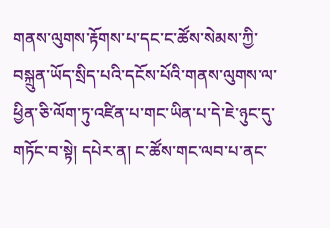གནས་ལུགས་རྟོགས་པ་དང་ང་ཚོས་སེམས་ཀྱི་བསྐྲུན་ཡོད་སྲིད་པའི་དངོས་པོའི་གནས་ལུགས་ལ་ཕྱིན་ཅི་ལོག་ཏུ་འཛིན་པ་གང་ཡིན་པ་དེ་ཇེ་ཉུང་དུ་གཏོང་བ་སྟེ། དཔེར་ན། ང་ཚོས་གང་ལབ་པ་ནང་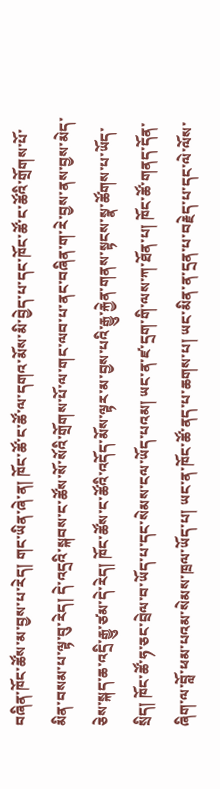བཞིན་ཁོང་ཚོས་མ་བྱས་པ་རེད། གང་ཡིན་ཞེ་ན། ཁོང་ཚོ་ང་ཚོ་ལ་དགའ་མོས་མི་བྱེད་པ་དང་ཁོང་ཚོ་ང་ཚོའི་གྲོགས་པོ་མིན་བསམ་པ་ལྟ་བུ་རེད། དེ་འདྲའི་སྐབས་ང་ཚོས་སོ་སོའི་གྲོགས་པོ་ལ་གང་ལབ་པ་ནང་བཞིན་ག་རེ་བྱས་ནས་བྱས་མེད་ཅེས་སྐད་ཆ་འདྲི་རྒྱུ་ཙམ་དེ་རེད། ཁོང་ཚོས་ང་ཚོའི་འདོད་མོས་ལྟར་མ་བྱས་པའི་རྒྱུ་རྐྱེན་གནས་སྟངས་སྣ་ཚོགས་པ་ཡོད་སྲིད། ཁོང་ཚོ་ཧ་ཅང་བྲེལ་བ་ཡོད་པ་དང་སེམས་ངལ་ཡོད་པའམ། ཡང་ན་ཛ་དྲག་གི་ལས་ཀ་ཐོན་པ། ཁོང་ཚོ་གནད་དོན་ཞིག་ལ་བློ་ཕམ་པའམ་སེམས་ཁྲལ་ཡོད་པ། ཡང་ན་ཁོང་ཚོ་ནད་པ་ཆགས་པ། ཡང་མིན་ན་དྲན་པ་བརྗེད་པ་དང་ལེ་ལོས་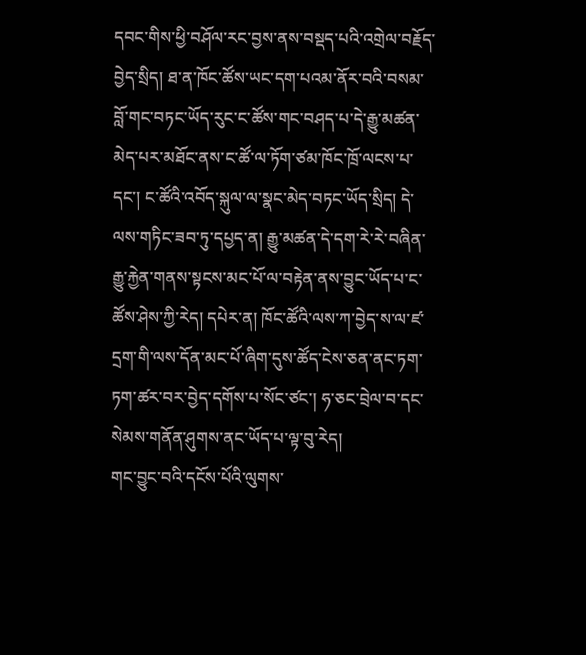དབང་གིས་ཕྱི་བཤོལ་རང་བྱས་ནས་བསྡད་པའི་འགྲེལ་བརྗོད་བྱེད་སྲིད། ཐ་ན་ཁོང་ཚོས་ཡང་དག་པའམ་ནོར་བའི་བསམ་བློ་གང་བཏང་ཡོད་རུང་ང་ཚོས་གང་བཤད་པ་དེ་རྒྱུ་མཚན་མེད་པར་མཐོང་ནས་ང་ཚོ་ལ་ཏོག་ཙམ་ཁོང་ཁྲོ་ལངས་པ་དང་། ང་ཚོའི་འབོད་སྐུལ་ལ་སྣང་མེད་བཏང་ཡོད་སྲིད། དེ་ལས་གཏིང་ཟབ་ཏུ་དཔྱད་ན། རྒྱུ་མཚན་དེ་དག་རེ་རེ་བཞིན་རྒྱུ་རྐྱེན་གནས་སྟངས་མང་པོ་ལ་བརྟེན་ནས་བྱུང་ཡོད་པ་ང་ཚོས་ཤེས་ཀྱི་རེད། དཔེར་ན། ཁོང་ཚོའི་ལས་ཀ་བྱེད་ས་ལ་ཛ་དྲག་གི་ལས་དོན་མང་པོ་ཞིག་དུས་ཚོད་ངེས་ཅན་ནང་ཏག་ཏག་ཚར་བར་བྱེད་དགོས་པ་སོང་ཙང་། ཧ་ཅང་བྲེལ་བ་དང་སེམས་གནོན་ཤུགས་ནང་ཡོད་པ་ལྟ་བུ་རེད།
གང་བྱུང་བའི་དངོས་པོའི་ལུགས་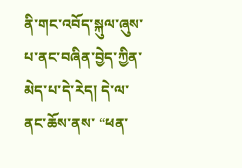ནི་གང་འབོད་སྐུལ་ཞུས་པ་ནང་བཞིན་བྱེད་ཀྱིན་མེད་པ་དེ་རེད། དེ་ལ་ནང་ཆོས་ནས་ “ཕན་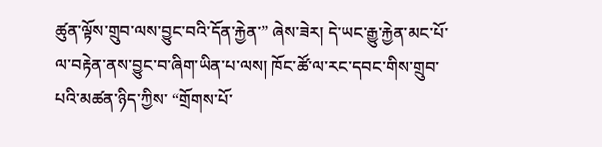ཚུན་ལྟོས་གྲུབ་ལས་བྱུང་བའི་དོན་རྐྱེན་” ཞེས་ཟེར། དེ་ཡང་རྒྱུ་རྐྱེན་མང་པོ་ལ་བརྟེན་ནས་བྱུང་བ་ཞིག་ཡིན་པ་ལས། ཁོང་ཚོ་ལ་རང་དབང་གིས་གྲུབ་པའི་མཚན་ཉིད་ཀྱིས་ “གྲོགས་པོ་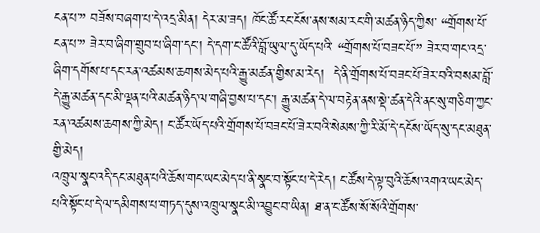ངན་པ་” བཟོས་བཞག་པ་དེ་འདྲ་མིན། དེར་མ་ཟད། ཁོང་ཚོ་རང་ངོས་ནས་སམ་རང་གི་མཚན་ཉིད་ཀྱིས་ “གྲོགས་པོ་ངན་པ་” ཟེར་བ་ཞིག་གྲུབ་པ་ཞིག་དང་། དེ་དག་ང་ཚོའི་བློ་ཡུལ་དུ་ཡོད་པའི་ “གྲོགས་པོ་བཟང་པོ་” ཟེར་བ་གང་འདྲ་ཞིག་དགོས་པ་དང་རན་འཚམས་ཆགས་མེད་པའི་རྒྱུ་མཚན་གྱིས་མ་རེད།  དེ་ནི་གྲོགས་པོ་བཟང་པོ་ཟེར་བའི་བསམ་བློ་དེ་རྒྱུ་མཚན་དང་མི་ལྡན་པའི་མཚན་ཉིད་ལ་གཞི་བྱས་པ་དང་། རྒྱུ་མཚན་དེ་ལ་བརྟེན་ནས་སྡེ་ཚན་དེའི་ནང་སུ་གཅིག་ཀྱང་རན་འཚམས་ཆགས་ཀྱི་མེད། ང་ཚོར་ཡོད་པའི་གྲོགས་པོ་བཟང་པོ་ཟེར་བའི་སེམས་ཀྱི་རི་མོ་དེ་དངོས་ཡོད་སུ་དང་མཐུན་གྱི་མེད།
འཁྲུལ་སྣང་འདི་དང་མཐུན་པའི་ཆོས་གང་ཡང་མེད་པ་ནི་སྣང་བ་སྟོང་པ་དེ་རེད། ང་ཚོས་དེ་ལྟ་བུའི་ཆོས་འགའ་ཡང་མེད་པའི་སྟོང་པ་དེ་ལ་དམིགས་པ་གཏད་དུས་འཁྲུལ་སྣང་མི་འབྱུང་བ་ཡིན། ཐ་ན་ང་ཚོས་སོ་སོའི་གྲོགས་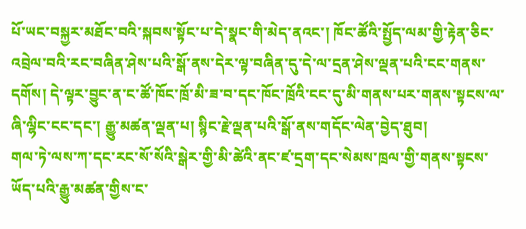པོ་ཡང་བསྐྱར་མཐོང་བའི་སྐབས་སྟོང་པ་དེ་སྣང་གི་མེད་ནའང་། ཁོང་ཚོའི་སྤྱོད་ལམ་གྱི་རྟེན་ཅིང་འབྲེལ་བའི་རང་བཞིན་ཤེས་པའི་སྒོ་ནས་དེར་ལྟ་བཞིན་དུ་དེ་ལ་དྲན་ཤེས་ལྡན་པའི་ངང་གནས་དགོས། དེ་ལྟར་བྱུང་ན་ང་ཚོ་ཁོང་ཁྲོ་མི་ཟ་བ་དང་ཁོང་ཁྲོའི་ངང་དུ་མི་གནས་པར་གནས་སྟངས་ལ་ཞི་ལྷིང་ངང་དང་། རྒྱུ་མཚན་ལྡན་པ། སྙིང་རྗེ་ལྡན་པའི་སྒོ་ནས་གདོང་ལེན་བྱེད་ཐུབ།
གལ་ཏེ་ལས་ཀ་དང་རང་སོ་སོའི་སྒེར་གྱི་མི་ཚེའི་ནང་ཛ་དྲག་དང་སེམས་ཁྲལ་གྱི་གནས་སྟངས་ཡོད་པའི་རྒྱུ་མཚན་གྱིས་ང་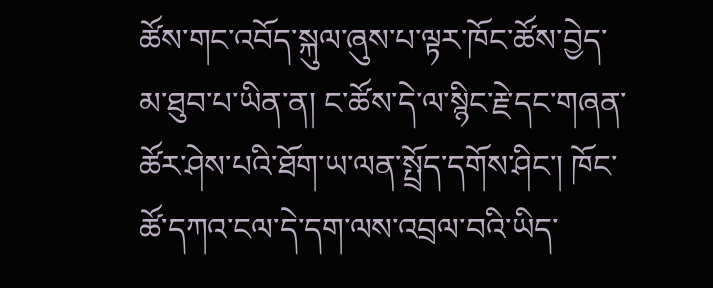ཚོས་གང་འབོད་སྐུལ་ཞུས་པ་ལྟར་ཁོང་ཚོས་བྱེད་མ་ཐུབ་པ་ཡིན་ན། ང་ཚོས་དེ་ལ་སྙིང་རྗེ་དང་གཞན་ཚོར་ཤེས་པའི་ཐོག་ཡ་ལན་སྤྲོད་དགོས་ཤིང་། ཁོང་ཚོ་དཀའ་ངལ་དེ་དག་ལས་འབྲལ་བའི་ཡིད་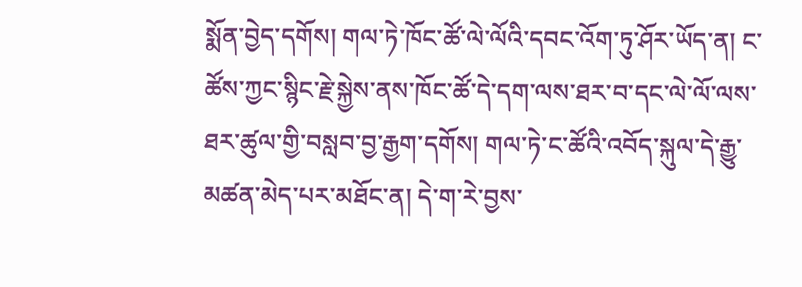སྨོན་བྱེད་དགོས། གལ་ཏེ་ཁོང་ཚོ་ལེ་ལོའི་དབང་འོག་ཏུ་ཤོར་ཡོད་ན། ང་ཚོས་ཀྱང་སྙིང་རྗེ་སྐྱེས་ནས་ཁོང་ཚོ་དེ་དག་ལས་ཐར་བ་དང་ལེ་ལོ་ལས་ཐར་ཚུལ་གྱི་བསླབ་བྱ་རྒྱག་དགོས། གལ་ཏེ་ང་ཚོའི་འབོད་སྐུལ་དེ་རྒྱུ་མཚན་མེད་པར་མཐོང་ན། དེ་ག་རེ་བྱས་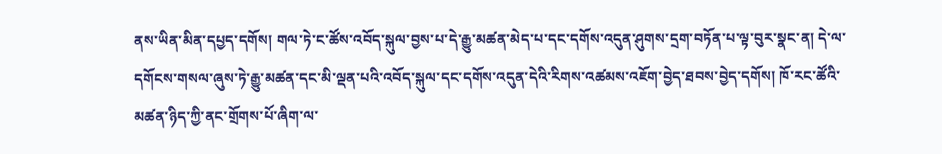ནས་ཡིན་མིན་དཔྱད་དགོས། གལ་ཏེ་ང་ཚོས་འབོད་སྐུལ་བྱས་པ་དེ་རྒྱུ་མཚན་མེད་པ་དང་དགོས་འདུན་ཤུགས་དྲག་བཏོན་པ་ལྟ་བུར་སྣང་ན། དེ་ལ་དགོངས་གསལ་ཞུས་ཏེ་རྒྱུ་མཚན་དང་མི་ལྡན་པའི་འབོད་སྐུལ་དང་དགོས་འདུན་དེའི་རིགས་འཚམས་འཇོག་བྱེད་ཐབས་བྱེད་དགོས། ཁོ་རང་ཚོའི་མཚན་ཉིད་ཀྱི་ནང་གྲོགས་པོ་ཞིག་ལ་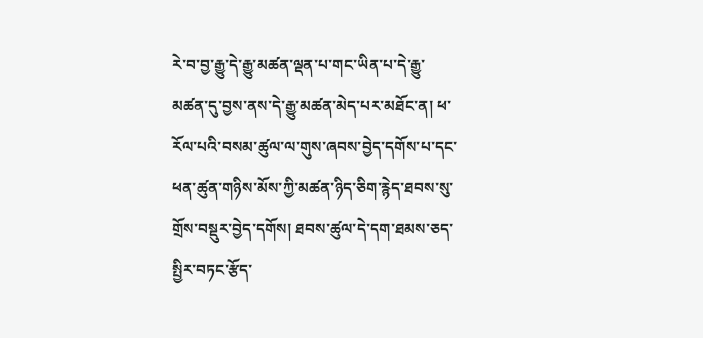རེ་བ་བྱ་རྒྱུ་དེ་རྒྱུ་མཚན་ལྡན་པ་གང་ཡིན་པ་དེ་རྒྱུ་མཚན་དུ་བྱས་ནས་དེ་རྒྱུ་མཚན་མེད་པར་མཐོང་ན། ཕ་རོལ་པའི་བསམ་ཚུལ་ལ་གུས་ཞབས་བྱེད་དགོས་པ་དང་ཕན་ཚུན་གཉིས་མོས་ཀྱི་མཚན་ཉིད་ཅིག་རྙེད་ཐབས་སུ་གྲོས་བསྡུར་བྱེད་དགོས། ཐབས་ཚུལ་དེ་དག་ཐམས་ཅད་སྤྱིར་བཏང་རྩོད་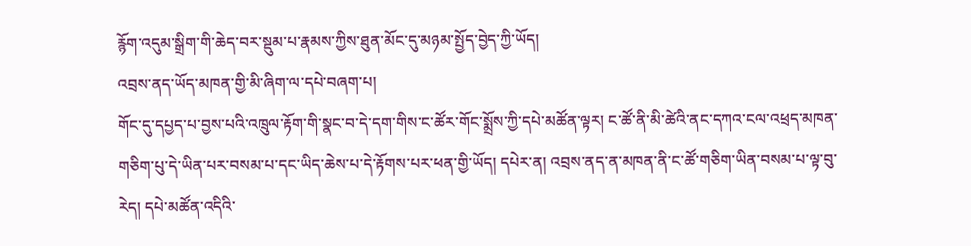རྙོག་འདུམ་སྒྲིག་གི་ཆེད་བར་སྡུམ་པ་རྣམས་ཀྱིས་ཐུན་མོང་དུ་མཉམ་སྤྱོད་བྱེད་ཀྱི་ཡོད།
འབྲས་ནད་ཡོད་མཁན་གྱི་མི་ཞིག་ལ་དཔེ་བཞག་པ།
གོང་དུ་དཔྱད་པ་བྱས་པའི་འཁྲུལ་རྟོག་གི་སྣང་བ་དེ་དག་གིས་ང་ཚོར་གོང་སྨྲོས་ཀྱི་དཔེ་མཚོན་ལྟར། ང་ཚོ་ནི་མི་ཚེའི་ནང་དཀའ་ངལ་འཕྲད་མཁན་གཅིག་པུ་དེ་ཡིན་པར་བསམ་པ་དང་ཡིད་ཆེས་པ་དེ་རྟོགས་པར་ཕན་གྱི་ཡོད། དཔེར་ན། འབྲས་ནད་ན་མཁན་ནི་ང་ཚོ་གཅིག་ཡིན་བསམ་པ་ལྟ་བུ་རེད། དཔེ་མཚོན་འདིའི་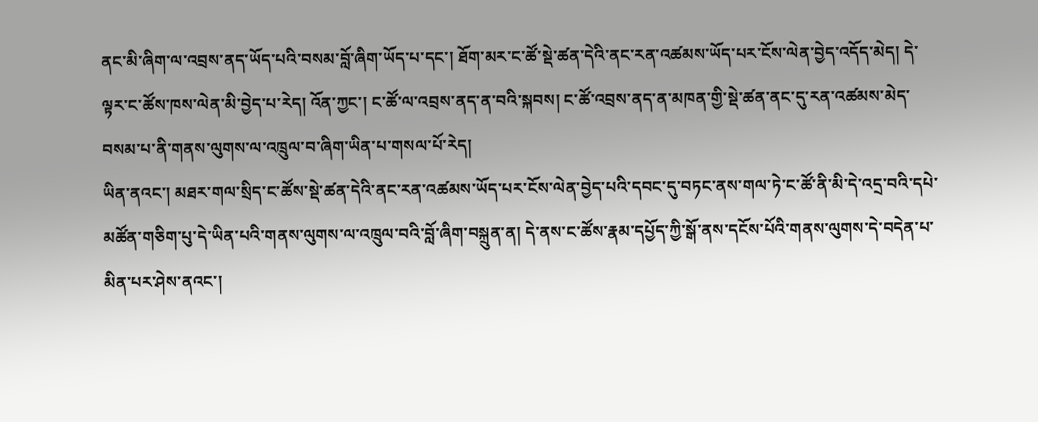ནང་མི་ཞིག་ལ་འབྲས་ནད་ཡོད་པའི་བསམ་བློ་ཞིག་ཡོད་པ་དང་། ཐོག་མར་ང་ཚོ་སྡེ་ཚན་དེའི་ནང་རན་འཚམས་ཡོད་པར་ངོས་ལེན་བྱེད་འདོད་མེད། དེ་ལྟར་ང་ཚོས་ཁས་ལེན་མི་བྱེད་པ་རེད། འོན་ཀྱང་། ང་ཚོ་ལ་འབྲས་ནད་ན་བའི་སྐབས། ང་ཚོ་འབྲས་ནད་ན་མཁན་གྱི་སྡེ་ཚན་ནང་དུ་རན་འཚམས་མེད་བསམ་པ་ནི་གནས་ལུགས་ལ་འཁྲུལ་བ་ཞིག་ཡིན་པ་གསལ་པོ་རེད།
ཡིན་ནའང་། མཐར་གལ་སྲིད་ང་ཚོས་སྡེ་ཚན་དེའི་ནང་རན་འཚམས་ཡོད་པར་ངོས་ལེན་བྱེད་པའི་དབང་དུ་བཏང་ནས་གལ་ཏེ་ང་ཚོ་ནི་མི་དེ་འདྲ་བའི་དཔེ་མཚོན་གཅིག་པུ་དེ་ཡིན་པའི་གནས་ལུགས་ལ་འཁྲུལ་བའི་བློ་ཞིག་བསྐྲུན་ན། དེ་ནས་ང་ཚོས་རྣམ་དཔྱོད་ཀྱི་སྒོ་ནས་དངོས་པོའི་གནས་ལུགས་དེ་བདེན་པ་མིན་པར་ཤེས་ནའང་།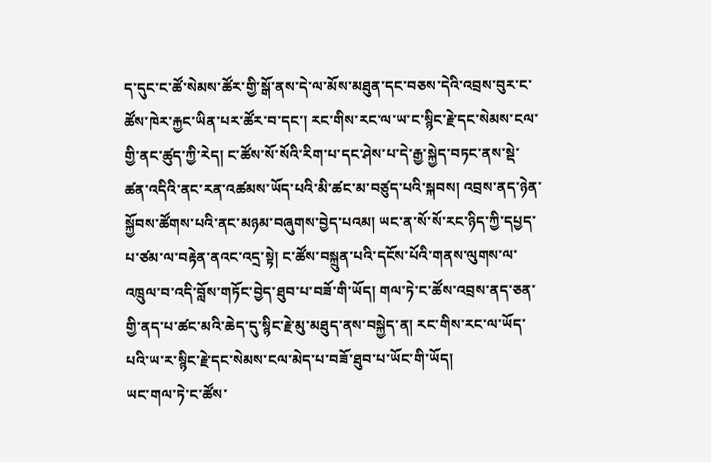ད་དུང་ང་ཚོ་སེམས་ཚོར་གྱི་སྒོ་ནས་དེ་ལ་མོས་མཐུན་དང་བཅས་དེའི་འབྲས་བུར་ང་ཚོས་ཁེར་རྐྱང་ཡིན་པར་ཚོར་བ་དང་། རང་གིས་རང་ལ་ཡ་ང་སྙིང་རྗེ་དང་སེམས་ངལ་གྱི་ནང་ཚུད་ཀྱི་རེད། ང་ཚོས་སོ་སོའི་རིག་པ་དང་ཤེས་པ་དེ་རྒྱ་སྐྱེད་བཏང་ནས་སྡེ་ཚན་འདིའི་ནང་རན་འཚམས་ཡོད་པའི་མི་ཚང་མ་བཙུད་པའི་སྐབས། འབྲས་ནད་ཉེན་སྐྱོབས་ཚོགས་པའི་ནང་མཉམ་བཞུགས་བྱེད་པའམ། ཡང་ན་སོ་སོ་རང་ཉིད་ཀྱི་དཔྱད་པ་ཙམ་ལ་བརྟེན་ནའང་འདྲ་སྟེ། ང་ཚོས་བསྐྲུན་པའི་དངོས་པོའི་གནས་ལུགས་ལ་འཁྲུལ་བ་འདི་བློས་གཏོང་བྱེད་ཐུབ་པ་བཟོ་གི་ཡོད། གལ་ཏེ་ང་ཚོས་འབྲས་ནད་ཅན་གྱི་ནད་པ་ཚང་མའི་ཆེད་དུ་སྙིང་རྗེ་མུ་མཐུད་ནས་བསྐྱེད་ན། རང་གིས་རང་ལ་ཡོད་པའི་ཡ་ར་སྙིང་རྗེ་དང་སེམས་ངལ་མེད་པ་བཟོ་ཐུབ་པ་ཡོང་གི་ཡོད།
ཡང་གལ་ཏེ་ང་ཚོས་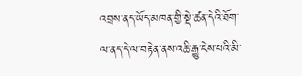འབྲས་ནད་ཡོད་མཁན་གྱི་སྡེ་ཚན་དེའི་ཐོག་ལ་ནད་དེ་ལ་བརྟེན་ནས་འཆི་རྒྱུ་ངེས་པའི་མི་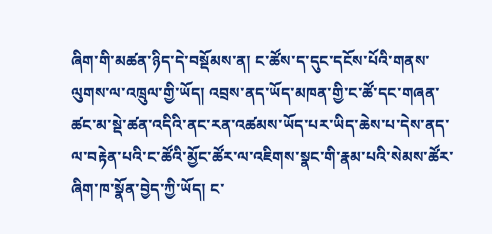ཞིག་གི་མཚན་ཉིད་དེ་བསྡོམས་ན། ང་ཚོས་ད་དུང་དངོས་པོའི་གནས་ལུགས་ལ་འཁྲུལ་གྱི་ཡོད། འབྲས་ནད་ཡོད་མཁན་གྱི་ང་ཚོ་དང་གཞན་ཚང་མ་སྡེ་ཚན་འདིའི་ནང་རན་འཚམས་ཡོད་པར་ཡིད་ཆེས་པ་དེས་ནད་ལ་བརྟེན་པའི་ང་ཚོའི་མྱོང་ཚོར་ལ་འཇིགས་སྣང་གི་རྣམ་པའི་སེམས་ཚོར་ཞིག་ཁ་སྣོན་བྱེད་ཀྱི་ཡོད། ང་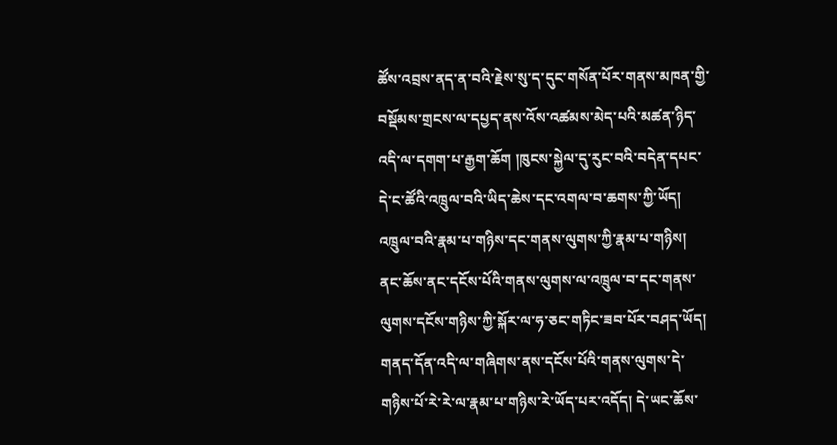ཚོས་འབྲས་ནད་ན་བའི་རྗེས་སུ་ད་དུང་གསོན་པོར་གནས་མཁན་གྱི་བསྡོམས་གྲངས་ལ་དཔྱད་ནས་འོས་འཚམས་མེད་པའི་མཚན་ཉིད་འདི་ལ་དགག་པ་རྒྱག་ཆོག །ཁུངས་སྐྱེལ་དུ་རུང་བའི་བདེན་དཔང་དེ་ང་ཚོའི་འཁྲུལ་བའི་ཡིད་ཆེས་དང་འགལ་བ་ཆགས་ཀྱི་ཡོད།
འཁྲུལ་བའི་རྣམ་པ་གཉིས་དང་གནས་ལུགས་ཀྱི་རྣམ་པ་གཉིས།
ནང་ཆོས་ནང་དངོས་པོའི་གནས་ལུགས་ལ་འཁྲུལ་བ་དང་གནས་ལུགས་དངོས་གཉིས་ཀྱི་སྐོར་ལ་ཧ་ཅང་གཏིང་ཟབ་པོར་བཤད་ཡོད། གནད་དོན་འདི་ལ་གཞིགས་ནས་དངོས་པོའི་གནས་ལུགས་དེ་གཉིས་པོ་རེ་རེ་ལ་རྣམ་པ་གཉིས་རེ་ཡོད་པར་འདོད། དེ་ཡང་ཆོས་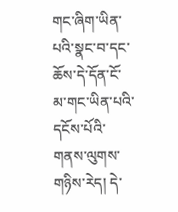གང་ཞིག་ཡིན་པའི་སྣང་བ་དང་ཆོས་དེ་དོན་ངོ་མ་གང་ཡིན་པའི་དངོས་པོའི་གནས་ལུགས་གཉིས་རེད། དེ་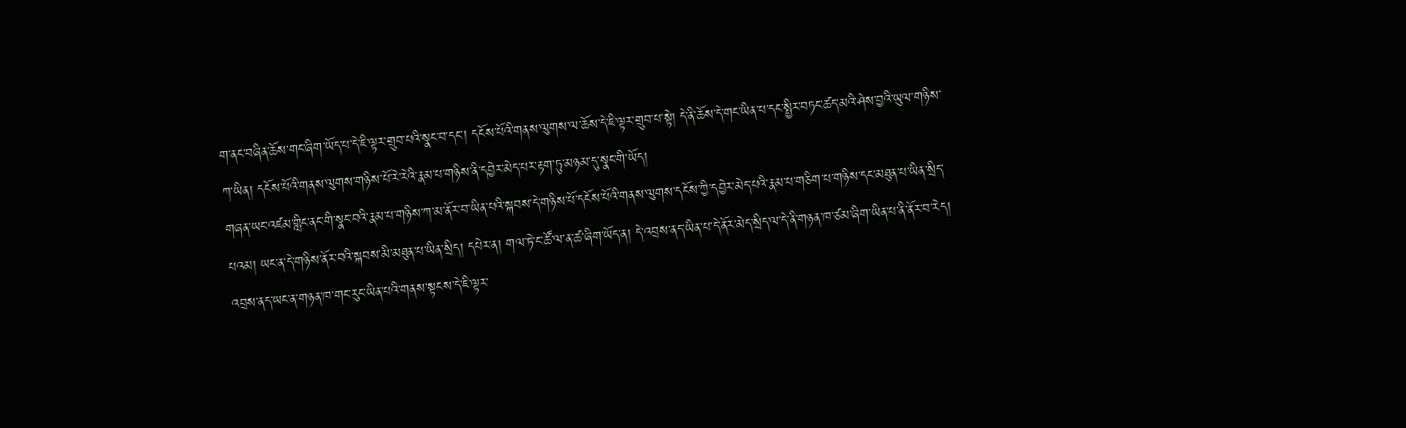ག་ནང་བཞིན་ཆོས་གང་ཞིག་ཡོད་པ་དེ་ཇི་ལྟར་གྲུབ་པའི་སྣང་བ་དང་། དངོས་པོའི་གནས་ལུགས་ལ་ཆོས་དེ་ཇི་ལྟར་གྲུབ་པ་སྟེ། དེ་ནི་ཆོས་དེ་གང་ཡིན་པ་དང་སྤྱིར་བཏང་ཚད་མའི་ཤེས་བྱའི་ཡུལ་གཉིས་ཀ་ཡིན། དངོས་པོའི་གནས་ལུགས་གཉིས་པོ་རེ་རེའི་རྣམ་པ་གཉིས་ནི་དབྱེར་མེད་པར་རྟག་ཏུ་མཉམ་དུ་སྣང་གི་ཡོད།
གཞན་ཡང་འཛམ་གླིང་ནང་གི་སྣང་བའི་རྣམ་པ་གཉིས་ཀ་མ་ནོར་བ་ཡིན་པའི་སྐབས་དེ་གཉིས་པོ་དངོས་པོའི་གནས་ལུགས་དངོས་ཀྱི་དབྱེར་མེད་པའི་རྣམ་པ་གཅིག་པ་གཉིས་དང་མཐུན་པ་ཡིན་སྲིད་པའམ། ཡང་ན་དེ་གཉིས་ནོར་བའི་སྐབས་མི་མཐུན་པ་ཡིན་སྲིད། དཔེར་ན། གལ་ཏེ་ང་ཚོ་ལ་ན་ཚ་ཞིག་ཡོད་ན། དེ་འབྲས་ནད་ཡིན་པ་དེ་ནོར་མེད་སྲིད་ལ་དེ་ནི་གཉན་ཁ་ཙམ་ཞིག་ཡིན་པ་ནི་ནོར་བ་རེད། འབྲས་ནད་ཡང་ན་གཉན་ཁ་གང་རུང་ཡིན་པའི་གནས་སྟངས་དེ་ཇི་ལྟར་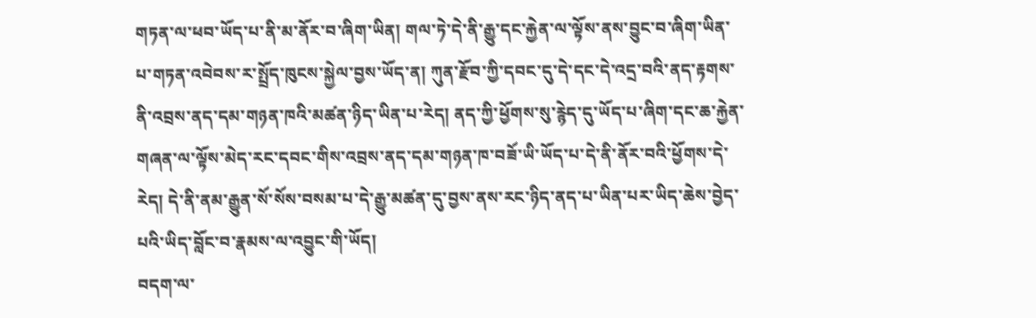གཏན་ལ་ཕབ་ཡོད་པ་ནི་མ་ནོར་བ་ཞིག་ཡིན། གལ་ཏེ་དེ་ནི་རྒྱུ་དང་རྐྱེན་ལ་ལྟོས་ནས་བྱུང་བ་ཞིག་ཡིན་པ་གཏན་འབེབས་ར་སྤྲོད་ཁུངས་སྐྱེལ་བྱས་ཡོད་ན། ཀུན་རྫོབ་ཀྱི་དབང་དུ་དེ་དང་དེ་འདྲ་བའི་ནད་རྟགས་ནི་འབྲས་ནད་དམ་གཉན་ཁའི་མཚན་ཉིད་ཡིན་པ་རེད། ནད་ཀྱི་ཕྱོགས་སུ་རྙེད་དུ་ཡོད་པ་ཞིག་དང་ཆ་རྐྱེན་གཞན་ལ་ལྟོས་མེད་རང་དབང་གིས་འབྲས་ནད་དམ་གཉན་ཁ་བཟོ་ཡི་ཡོད་པ་དེ་ནི་ནོར་བའི་ཕྱོགས་དེ་རེད། དེ་ནི་ནམ་རྒྱུན་སོ་སོས་བསམ་པ་དེ་རྒྱུ་མཚན་དུ་བྱས་ནས་རང་ཉིད་ནད་པ་ཡིན་པར་ཡིད་ཆེས་བྱེད་པའི་ཡིད་བློང་བ་རྣམས་ལ་འབྱུང་གི་ཡོད།
བདག་ལ་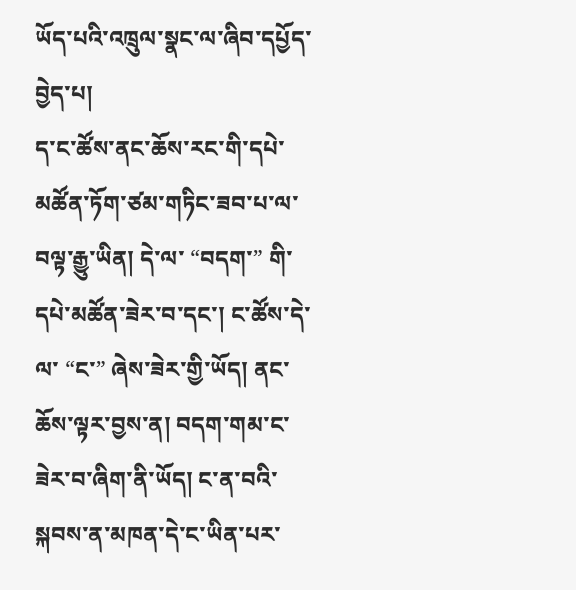ཡོད་པའི་འཁྲུལ་སྣང་ལ་ཞིབ་དཔྱོད་བྱེད་པ།
ད་ང་ཚོས་ནང་ཆོས་རང་གི་དཔེ་མཚོན་ཏོག་ཙམ་གཏིང་ཟབ་པ་ལ་བལྟ་རྒྱུ་ཡིན། དེ་ལ་ “བདག་” གི་དཔེ་མཚོན་ཟེར་བ་དང་། ང་ཚོས་དེ་ལ་ “ང་” ཞེས་ཟེར་གྱི་ཡོད། ནང་ཆོས་ལྟར་བྱས་ན། བདག་གམ་ང་ཟེར་བ་ཞིག་ནི་ཡོད། ང་ན་བའི་སྐབས་ན་མཁན་དེ་ང་ཡིན་པར་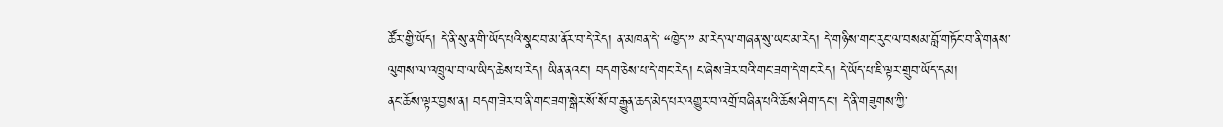ཚོར་གྱི་ཡོད། དེ་ནི་སུ་ན་གི་ཡོད་པའི་སྣང་བ་མ་ནོར་བ་དེ་རེད། ན་མཁན་དེ་ “ཁྱེད་” མ་རེད་ལ་གཞན་སུ་ཡང་མ་རེད། དེ་གཉིས་གང་རུང་ལ་བསམ་བློ་གཏོང་བ་ནི་གནས་ལུགས་ལ་འཁྲུལ་བ་ལ་ཡིད་ཆེས་པ་རེད། ཡིན་ནའང་། བདག་ཅེས་པ་དེ་གང་རེད། ང་ཞེས་ཟེར་བའི་གང་ཟག་དེ་གང་རེད། དེ་ཡོད་པ་ཇི་ལྟར་གྲུབ་ཡོད་དམ།
ནང་ཆོས་ལྟར་བྱས་ན། བདག་ཟེར་བ་ནི་གང་ཟག་སྒེར་སོ་སོ་བ་རྒྱུན་ཆད་མེད་པར་འགྱུར་བ་འགྲོ་བཞིན་པའི་ཆོས་ཤིག་དང་། དེ་ནི་གཟུགས་ཀྱི་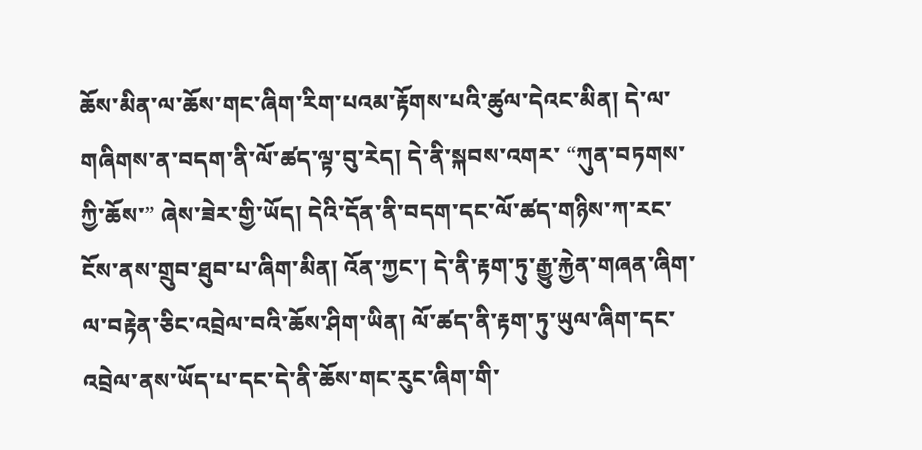ཆོས་མིན་ལ་ཆོས་གང་ཞིག་རིག་པའམ་རྟོགས་པའི་ཚུལ་དེའང་མིན། དེ་ལ་གཞིགས་ན་བདག་ནི་ལོ་ཚད་ལྟ་བུ་རེད། དེ་ནི་སྐབས་འགར་ “ཀུན་བཏགས་ཀྱི་ཆོས་” ཞེས་ཟེར་གྱི་ཡོད། དེའི་དོན་ནི་བདག་དང་ལོ་ཚད་གཉིས་ཀ་རང་ངོས་ནས་གྲུབ་ཐུབ་པ་ཞིག་མིན། འོན་ཀྱང་། དེ་ནི་རྟག་ཏུ་རྒྱུ་རྐྱེན་གཞན་ཞིག་ལ་བརྟེན་ཅིང་འབྲེལ་བའི་ཆོས་ཤིག་ཡིན། ལོ་ཚད་ནི་རྟག་ཏུ་ཡུལ་ཞིག་དང་འབྲེལ་ནས་ཡོད་པ་དང་དེ་ནི་ཆོས་གང་རུང་ཞིག་གི་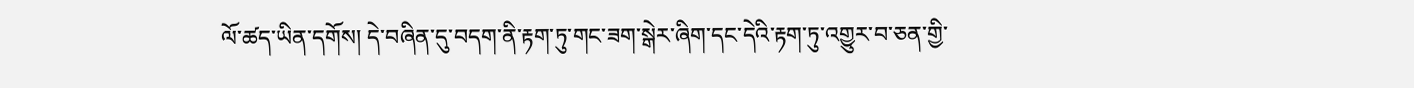ལོ་ཚད་ཡིན་དགོས། དེ་བཞིན་དུ་བདག་ནི་རྟག་ཏུ་གང་ཟག་སྒེར་ཞིག་དང་དེའི་རྟག་ཏུ་འགྱུར་བ་ཅན་གྱི་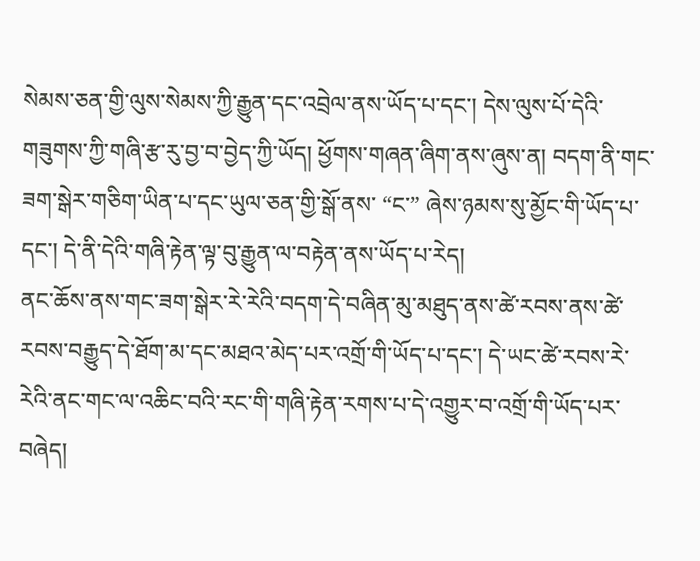སེམས་ཅན་གྱི་ལུས་སེམས་ཀྱི་རྒྱུན་དང་འབྲེལ་ནས་ཡོད་པ་དང་། དེས་ལུས་པོ་དེའི་གཟུགས་ཀྱི་གཞི་རྩ་རུ་བྱ་བ་བྱེད་ཀྱི་ཡོད། ཕྱོགས་གཞན་ཞིག་ནས་ཞུས་ན། བདག་ནི་གང་ཟག་སྒེར་གཅིག་ཡིན་པ་དང་ཡུལ་ཅན་གྱི་སྒོ་ནས་ “ང་” ཞེས་ཉམས་སུ་མྱོང་གི་ཡོད་པ་དང་། དེ་ནི་དེའི་གཞི་རྟེན་ལྟ་བུ་རྒྱུན་ལ་བརྟེན་ནས་ཡོད་པ་རེད།
ནང་ཆོས་ནས་གང་ཟག་སྒེར་རེ་རེའི་བདག་དེ་བཞིན་མུ་མཐུད་ནས་ཚེ་རབས་ནས་ཚེ་རབས་བརྒྱུད་དེ་ཐོག་མ་དང་མཐའ་མེད་པར་འགྲོ་གི་ཡོད་པ་དང་། དེ་ཡང་ཚེ་རབས་རེ་རེའི་ནང་གང་ལ་འཆིང་བའི་རང་གི་གཞི་རྟེན་རགས་པ་དེ་འགྱུར་བ་འགྲོ་གི་ཡོད་པར་བཞེད།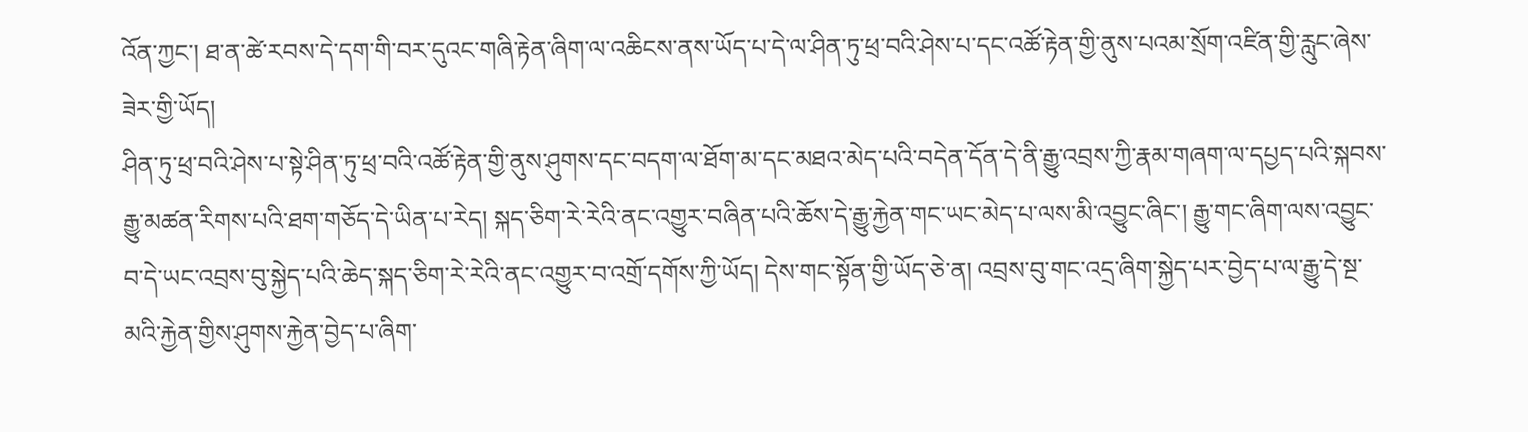འོན་ཀྱང་། ཐ་ན་ཚེ་རབས་དེ་དག་གི་བར་དུའང་གཞི་རྟེན་ཞིག་ལ་འཆིངས་ནས་ཡོད་པ་དེ་ལ་ཤིན་ཏུ་ཕྲ་བའི་ཤེས་པ་དང་འཚོ་རྟེན་གྱི་ནུས་པའམ་སྲོག་འཛིན་གྱི་རླུང་ཞེས་ཟེར་གྱི་ཡོད།
ཤིན་ཏུ་ཕྲ་བའི་ཤེས་པ་སྟེ་ཤིན་ཏུ་ཕྲ་བའི་འཚོ་རྟེན་གྱི་ནུས་ཤུགས་དང་བདག་ལ་ཐོག་མ་དང་མཐའ་མེད་པའི་བདེན་དོན་དེ་ནི་རྒྱུ་འབྲས་ཀྱི་རྣམ་གཞག་ལ་དཔྱད་པའི་སྐབས་རྒྱུ་མཚན་རིགས་པའི་ཐག་གཅོད་དེ་ཡིན་པ་རེད། སྐད་ཅིག་རེ་རེའི་ནང་འགྱུར་བཞིན་པའི་ཆོས་དེ་རྒྱུ་རྐྱེན་གང་ཡང་མེད་པ་ལས་མི་འབྱུང་ཞིང་། རྒྱུ་གང་ཞིག་ལས་འབྱུང་བ་དེ་ཡང་འབྲས་བུ་སྐྱེད་པའི་ཆེད་སྐད་ཅིག་རེ་རེའི་ནང་འགྱུར་བ་འགྲོ་དགོས་ཀྱི་ཡོད། དེས་གང་སྟོན་གྱི་ཡོད་ཅེ་ན། འབྲས་བུ་གང་འདྲ་ཞིག་སྐྱེད་པར་བྱེད་པ་ལ་རྒྱུ་དེ་སྔ་མའི་རྐྱེན་གྱིས་ཤུགས་རྐྱེན་བྱེད་པ་ཞིག་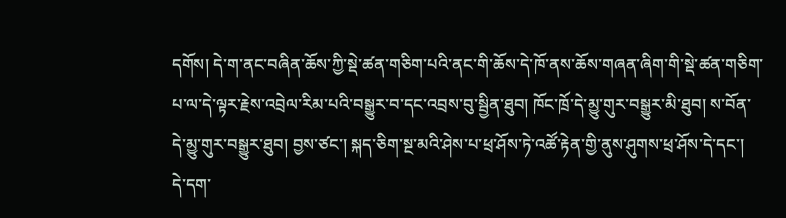དགོས། དེ་ག་ནང་བཞིན་ཆོས་ཀྱི་སྡེ་ཚན་གཅིག་པའི་ནང་གི་ཆོས་དེ་ཁོ་ནས་ཆོས་གཞན་ཞིག་གི་སྡེ་ཚན་གཅིག་པ་ལ་དེ་ལྟར་རྗེས་འབྲེལ་རིམ་པའི་བསྒྱུར་བ་དང་འབྲས་བུ་སྦྱིན་ཐུབ། ཁོང་ཁྲོ་དེ་མྱུ་གུར་བསྒྱུར་མི་ཐུབ། ས་བོན་དེ་མྱུ་གུར་བསྒྱུར་ཐུབ། བྱས་ཙང་། སྐད་ཅིག་སྔ་མའི་ཤེས་པ་ཕྲ་ཤོས་ཏེ་འཚོ་རྟེན་གྱི་ནུས་ཤུགས་ཕྲ་ཤོས་དེ་དང་། དེ་དག་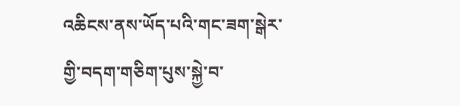འཆིངས་ནས་ཡོད་པའི་གང་ཟག་སྒེར་གྱི་བདག་གཅིག་པུས་སྐྱེ་བ་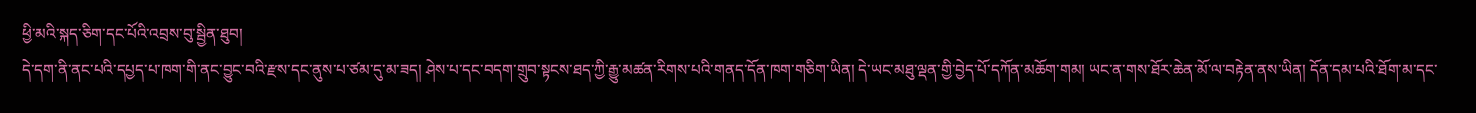ཕྱི་མའི་སྐད་ཅིག་དང་པོའི་འབྲས་བུ་སྦྱིན་ཐུབ།
དེ་དག་ནི་ནང་པའི་དཔྱད་པ་ཁག་གི་ནང་བྱུང་བའི་རྫས་དང་ནུས་པ་ཙམ་དུ་མ་ཟད། ཤེས་པ་དང་བདག་གྲུབ་སྟངས་ཐད་ཀྱི་རྒྱུ་མཚན་རིགས་པའི་གནད་དོན་ཁག་གཅིག་ཡིན། དེ་ཡང་མཐུ་ལྡན་གྱི་བྱེད་པོ་དཀོན་མཆོག་གམ། ཡང་ན་གས་ཐོར་ཆེན་མོ་ལ་བརྟེན་ནས་ཡིན། དོན་དམ་པའི་ཐོག་མ་དང་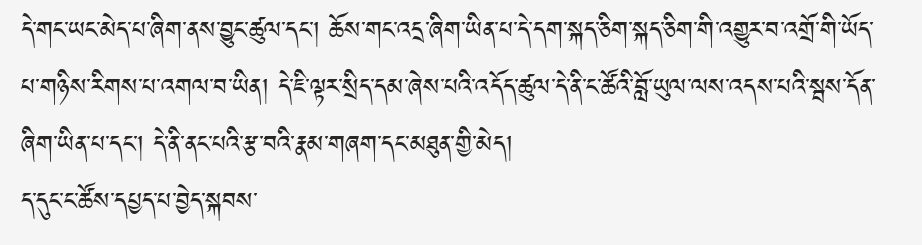དེ་གང་ཡང་མེད་པ་ཞིག་ནས་བྱུང་ཚུལ་དང་། ཆོས་གང་འདྲ་ཞིག་ཡིན་པ་དེ་དག་སྐད་ཅིག་སྐད་ཅིག་གི་འགྱུར་བ་འགྲོ་གི་ཡོད་པ་གཉིས་རིགས་པ་འགལ་བ་ཡིན། དེ་ཇི་ལྟར་སྲིད་དམ་ཞེས་པའི་འདོད་ཚུལ་དེ་ནི་ང་ཚོའི་བློ་ཡུལ་ལས་འདས་པའི་སྦས་དོན་ཞིག་ཡིན་པ་དང་། དེ་ནི་ནང་པའི་རྩ་བའི་རྣམ་གཞག་དང་མཐུན་གྱི་མེད།
ད་དུང་ང་ཚོས་དཔྱད་པ་བྱེད་སྐབས་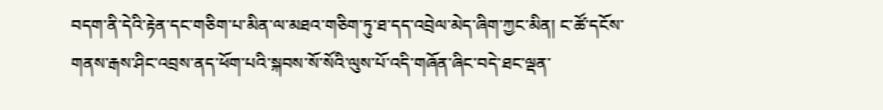བདག་ནི་དེའི་རྟེན་དང་གཅིག་པ་མིན་ལ་མཐའ་གཅིག་ཏུ་ཐ་དད་འབྲེལ་མེད་ཞིག་ཀྱང་མིན། ང་ཚོ་དངོས་གནས་རྒས་ཤིང་འབྲས་ནད་ཕོག་པའི་སྐབས་སོ་སོའི་ལུས་པོ་འདི་གཞོན་ཞིང་བདེ་ཐང་ལྡན་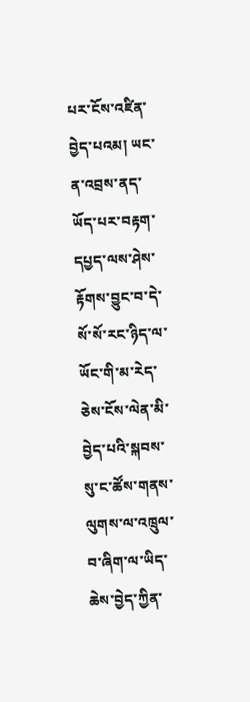པར་ངོས་འཛིན་བྱེད་པའམ། ཡང་ན་འབྲས་ནད་ཡོད་པར་བརྟག་དཔྱད་ལས་ཤེས་རྟོགས་བྱུང་བ་དེ་སོ་སོ་རང་ཉིད་ལ་ཡོང་གི་མ་རེད་ཅེས་ངོས་ལེན་མི་བྱེད་པའི་སྐབས་སུ་ང་ཚོས་གནས་ལུགས་ལ་འཁྲུལ་བ་ཞིག་ལ་ཡིད་ཆེས་བྱེད་ཀྱིན་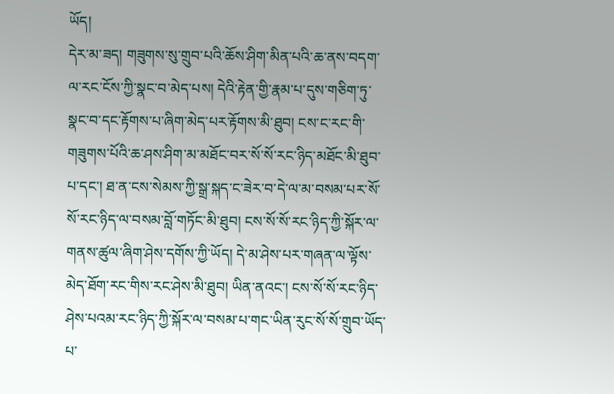ཡོད།
དེར་མ་ཟད། གཟུགས་སུ་གྲུབ་པའི་ཆོས་ཤིག་མིན་པའི་ཆ་ནས་བདག་ལ་རང་ངོས་ཀྱི་སྣང་བ་མེད་པས། དེའི་རྟེན་གྱི་རྣམ་པ་དུས་གཅིག་ཏུ་སྣང་བ་དང་རྟོགས་པ་ཞིག་མེད་པར་རྟོགས་མི་ཐུབ། ངས་ང་རང་གི་གཟུགས་པོའི་ཆ་ཤས་ཤིག་མ་མཐོང་བར་སོ་སོ་རང་ཉིད་མཐོང་མི་ཐུབ་པ་དང་། ཐ་ན་ངས་སེམས་ཀྱི་སྒྲ་སྐད་ང་ཟེར་བ་དེ་ལ་མ་བསམ་པར་སོ་སོ་རང་ཉིད་ལ་བསམ་བློ་གཏོང་མི་ཐུབ། ངས་སོ་སོ་རང་ཉིད་ཀྱི་སྐོར་ལ་གནས་ཚུལ་ཞིག་ཤེས་དགོས་ཀྱི་ཡོད། དེ་མ་ཤེས་པར་གཞན་ལ་ལྟོས་མེད་ཐོག་རང་གིས་རང་ཤེས་མི་ཐུབ། ཡིན་ནའང་། ངས་སོ་སོ་རང་ཉིད་ཤེས་པའམ་རང་ཉིད་ཀྱི་སྐོར་ལ་བསམ་པ་གང་ཡིན་རུང་སོ་སོ་གྲུབ་ཡོད་པ་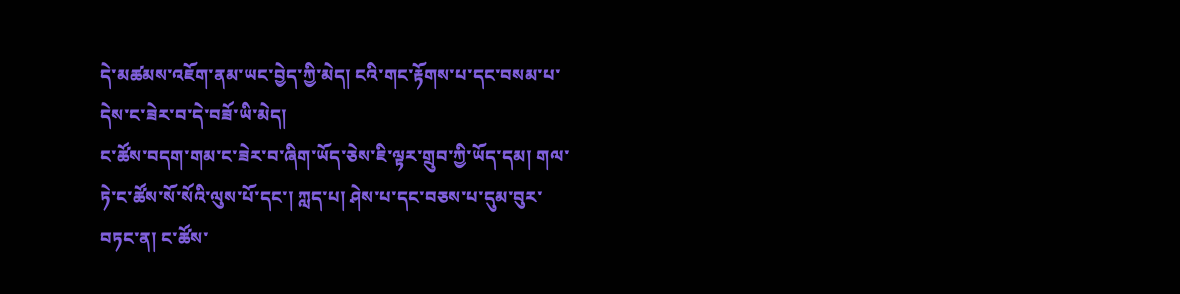དེ་མཚམས་འཇོག་ནམ་ཡང་བྱེད་ཀྱི་མེད། ངའི་གང་རྟོགས་པ་དང་བསམ་པ་དེས་ང་ཟེར་བ་དེ་བཟོ་ཡི་མེད།
ང་ཚོས་བདག་གམ་ང་ཟེར་བ་ཞིག་ཡོད་ཅེས་ཇི་ལྟར་གྲུབ་ཀྱི་ཡོད་དམ། གལ་ཏེ་ང་ཚོས་སོ་སོའི་ལུས་པོ་དང་། ཀླད་པ། ཤེས་པ་དང་བཅས་པ་དུམ་བུར་བཏང་ན། ང་ཚོས་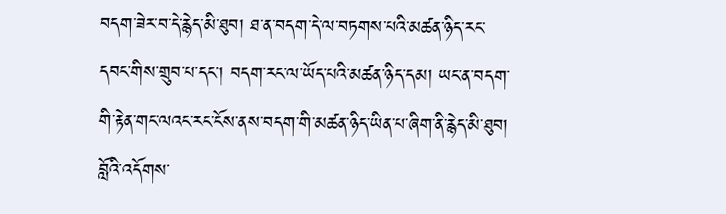བདག་ཟེར་བ་དེ་རྙེད་མི་ཐུབ། ཐ་ན་བདག་དེ་ལ་བཏགས་པའི་མཚན་ཉིད་རང་དབང་གིས་གྲུབ་པ་དང་། བདག་རང་ལ་ཡོད་པའི་མཚན་ཉིད་དམ། ཡང་ན་བདག་གི་རྟེན་གང་ལའང་རང་ངོས་ནས་བདག་གི་མཚན་ཉིད་ཡིན་པ་ཞིག་ནི་རྙེད་མི་ཐུབ།
བློའི་འདོགས་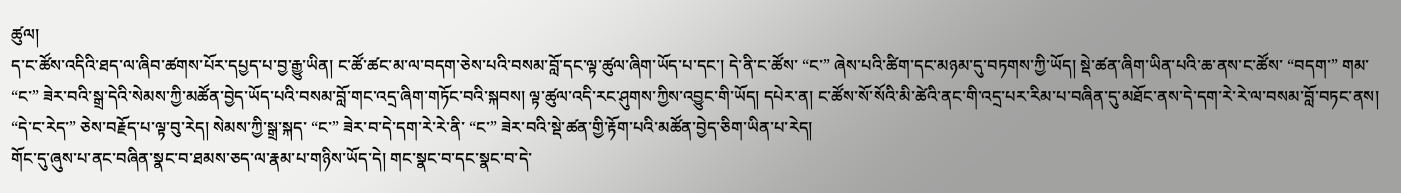ཚུལ།
ད་ང་ཚོས་འདིའི་ཐད་ལ་ཞིབ་ཚགས་པོར་དཔྱད་པ་བྱ་རྒྱུ་ཡིན། ང་ཚོ་ཚང་མ་ལ་བདག་ཅེས་པའི་བསམ་བློ་དང་ལྟ་ཚུལ་ཞིག་ཡོད་པ་དང་། དེ་ནི་ང་ཚོས་ “ང་” ཞེས་པའི་ཚིག་དང་མཉམ་དུ་བཏགས་ཀྱི་ཡོད། སྡེ་ཚན་ཞིག་ཡིན་པའི་ཆ་ནས་ང་ཚོས་ “བདག་” གམ་ “ང་” ཟེར་བའི་སྒྲ་དེའི་སེམས་ཀྱི་མཚོན་བྱེད་ཡོད་པའི་བསམ་བློ་གང་འདྲ་ཞིག་གཏོང་བའི་སྐབས། ལྟ་ཚུལ་འདི་རང་ཤུགས་ཀྱིས་འབྱུང་གི་ཡོད། དཔེར་ན། ང་ཚོས་སོ་སོའི་མི་ཚེའི་ནང་གི་འདྲ་པར་རིམ་པ་བཞིན་དུ་མཐོང་ནས་དེ་དག་རེ་རེ་ལ་བསམ་བློ་བཏང་ནས། “དེ་ང་རེད་” ཅེས་བརྗོད་པ་ལྟ་བུ་རེད། སེམས་ཀྱི་སྒྲ་སྐད་ “ང་” ཟེར་བ་དེ་དག་རེ་རེ་ནི་ “ང་” ཟེར་བའི་སྡེ་ཚན་གྱི་རྟོག་པའི་མཚོན་བྱེད་ཅིག་ཡིན་པ་རེད།
གོང་དུ་ཞུས་པ་ནང་བཞིན་སྣང་བ་ཐམས་ཅད་ལ་རྣམ་པ་གཉིས་ཡོད་དེ། གང་སྣང་བ་དང་སྣང་བ་དེ་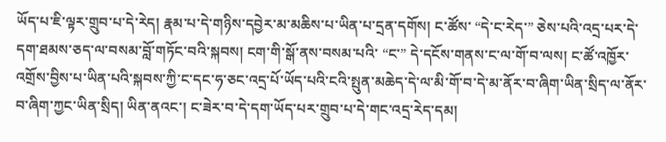ཡོད་པ་ཇི་ལྟར་གྲུབ་པ་དེ་རེད། རྣམ་པ་དེ་གཉིས་དབྱེར་མ་མཆིས་པ་ཡིན་པ་དྲན་དགོས། ང་ཚོས་ “དེ་ང་རེད་” ཅེས་པའི་འདྲ་པར་དེ་དག་ཐམས་ཅད་ལ་བསམ་བློ་གཏོང་བའི་སྐབས། ངག་གི་སྒོ་ནས་བསམ་པའི་ “ང་” དེ་དངོས་གནས་ང་ལ་གོ་བ་ལས། ང་ཚོ་འཁྱོར་འགྲོས་བྱིས་པ་ཡིན་པའི་སྐབས་ཀྱི་ང་དང་ཧ་ཅང་འདྲ་པོ་ཡོད་པའི་ངའི་སྤུན་མཆེད་དེ་ལ་མི་གོ་བ་དེ་མ་ནོར་བ་ཞིག་ཡིན་སྲིད་ལ་ནོར་བ་ཞིག་ཀྱང་ཡིན་སྲིད། ཡིན་ནའང་། ང་ཟེར་བ་དེ་དག་ཡོད་པར་གྲུབ་པ་དེ་གང་འདྲ་རེད་དམ།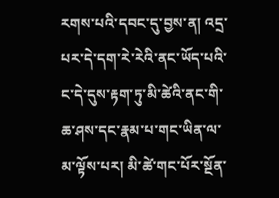རགས་པའི་དབང་དུ་བྱས་ན། འདྲ་པར་དེ་དག་རེ་རེའི་ནང་ཡོད་པའི་ང་དེ་དུས་རྟག་ཏུ་མི་ཚེའི་ནང་གི་ཆ་ཤས་དང་རྣམ་པ་གང་ཡིན་ལ་མ་ལྟོས་པར། མི་ཚེ་གང་པོར་སྔོན་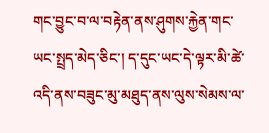གང་བྱུང་བ་ལ་བརྟེན་ནས་ཤུགས་རྐྱེན་གང་ཡང་སྤྲད་མེད་ཅིང་། ད་དུང་ཡང་དེ་ལྟར་མི་ཚེ་འདི་ནས་བཟུང་མུ་མཐུད་ནས་ལུས་སེམས་ལ་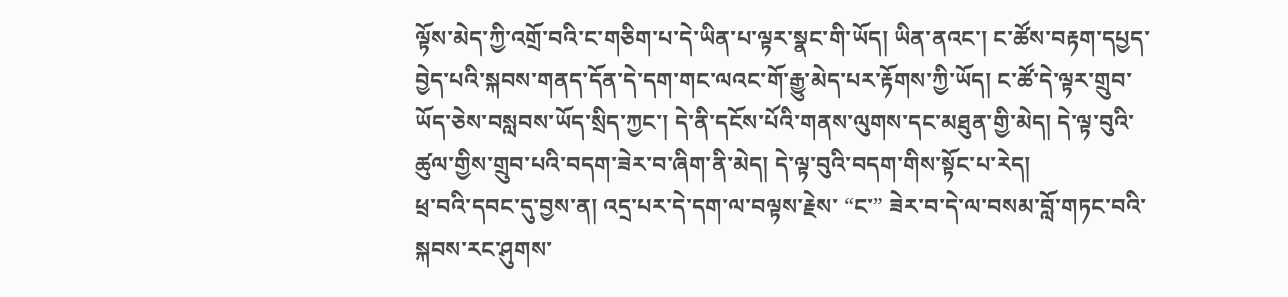ལྟོས་མེད་ཀྱི་འགྲོ་བའི་ང་གཅིག་པ་དེ་ཡིན་པ་ལྟར་སྣང་གི་ཡོད། ཡིན་ནའང་། ང་ཚོས་བརྟག་དཔྱད་བྱེད་པའི་སྐབས་གནད་དོན་དེ་དག་གང་ལའང་གོ་རྒྱུ་མེད་པར་རྟོགས་ཀྱི་ཡོད། ང་ཚོ་དེ་ལྟར་གྲུབ་ཡོད་ཅེས་བསླབས་ཡོད་སྲིད་ཀྱང་། དེ་ནི་དངོས་པོའི་གནས་ལུགས་དང་མཐུན་གྱི་མེད། དེ་ལྟ་བུའི་ཚུལ་གྱིས་གྲུབ་པའི་བདག་ཟེར་བ་ཞིག་ནི་མེད། དེ་ལྟ་བུའི་བདག་གིས་སྟོང་པ་རེད།
ཕྲ་བའི་དབང་དུ་བྱས་ན། འདྲ་པར་དེ་དག་ལ་བལྟས་རྗེས་ “ང་” ཟེར་བ་དེ་ལ་བསམ་བློ་གཏང་བའི་སྐབས་རང་ཤུགས་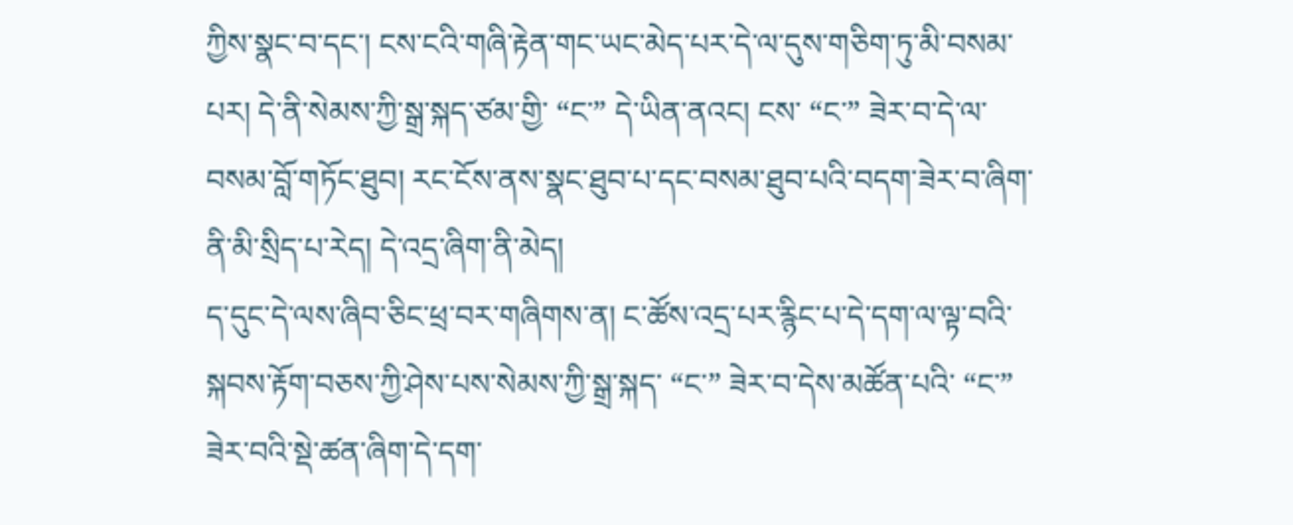ཀྱིས་སྣང་བ་དང་། ངས་ངའི་གཞི་རྟེན་གང་ཡང་མེད་པར་དེ་ལ་དུས་གཅིག་ཏུ་མི་བསམ་པར། དེ་ནི་སེམས་ཀྱི་སྒྲ་སྐད་ཙམ་གྱི་ “ང་” དེ་ཡིན་ནའང། ངས་ “ང་” ཟེར་བ་དེ་ལ་བསམ་བློ་གཏོང་ཐུབ། རང་ངོས་ནས་སྣང་ཐུབ་པ་དང་བསམ་ཐུབ་པའི་བདག་ཟེར་བ་ཞིག་ནི་མི་སྲིད་པ་རེད། དེ་འདྲ་ཞིག་ནི་མེད།
ད་དུང་དེ་ལས་ཞིབ་ཅིང་ཕྲ་བར་གཞིགས་ན། ང་ཚོས་འདྲ་པར་རྙིང་པ་དེ་དག་ལ་ལྟ་བའི་སྐབས་རྟོག་བཅས་ཀྱི་ཤེས་པས་སེམས་ཀྱི་སྒྲ་སྐད་ “ང་” ཟེར་བ་དེས་མཚོན་པའི་ “ང་” ཟེར་བའི་སྡེ་ཚན་ཞིག་དེ་དག་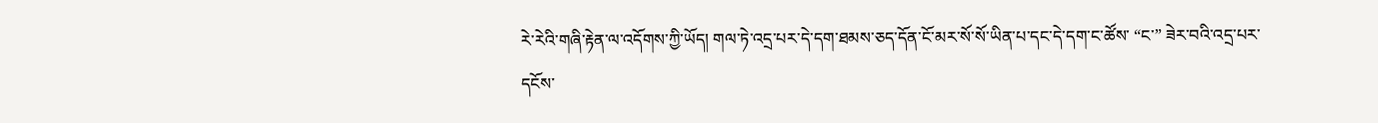རེ་རེའི་གཞི་རྟེན་ལ་འདོགས་ཀྱི་ཡོད། གལ་ཏེ་འདྲ་པར་དེ་དག་ཐམས་ཅད་དོན་ངོ་མར་སོ་སོ་ཡིན་པ་དང་དེ་དག་ང་ཚོས་ “ང་” ཟེར་བའི་འདྲ་པར་དངོས་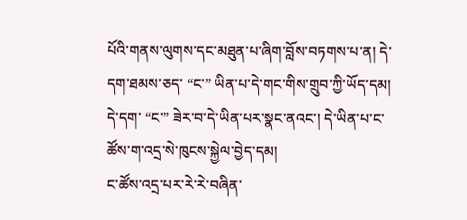པོའི་གནས་ལུགས་དང་མཐུན་པ་ཞིག་བློས་བཏགས་པ་ན། དེ་དག་ཐམས་ཅད་ “ང་” ཡིན་པ་དེ་གང་གིས་གྲུབ་ཀྱི་ཡོད་དམ། དེ་དག་ “ང་” ཟེར་བ་དེ་ཡིན་པར་སྣང་ནའང་། དེ་ཡིན་པ་ང་ཚོས་ག་འདྲ་སེ་ཁུངས་སྐྱེལ་བྱེད་དམ།
ང་ཚོས་འདྲ་པར་རེ་རེ་བཞིན་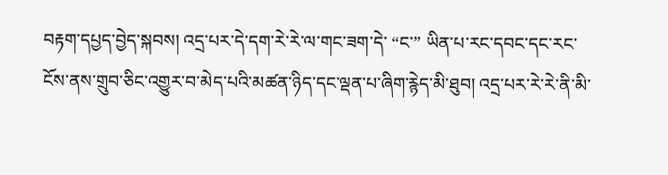བརྟག་དཔྱད་བྱེད་སྐབས། འདྲ་པར་དེ་དག་རེ་རེ་ལ་གང་ཟག་དེ་ “ང་” ཡིན་པ་རང་དབང་དང་རང་ངོས་ནས་གྲུབ་ཅིང་འགྱུར་བ་མེད་པའི་མཚན་ཉིད་དང་ལྡན་པ་ཞིག་རྙེད་མི་ཐུབ། འདྲ་པར་རེ་རེ་ནི་མི་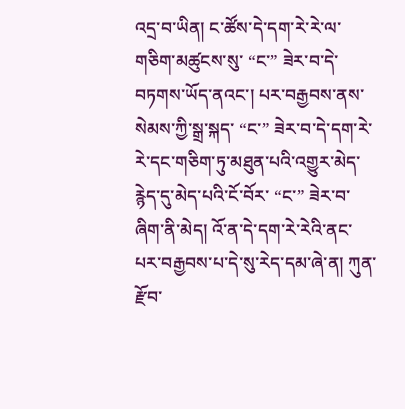འདྲ་བ་ཡིན། ང་ཚོས་དེ་དག་རེ་རེ་ལ་གཅིག་མཚུངས་སུ་ “ང་” ཟེར་བ་དེ་བཏགས་ཡོད་ནའང་། པར་བརྒྱབས་ནས་སེམས་ཀྱི་སྒྲ་སྐད་ “ང་” ཟེར་བ་དེ་དག་རེ་རེ་དང་གཅིག་ཏུ་མཐུན་པའི་འགྱུར་མེད་རྙེད་དུ་མེད་པའི་ངོ་བོར་ “ང་” ཟེར་བ་ཞིག་ནི་མེད། འོ་ན་དེ་དག་རེ་རེའི་ནང་པར་བརྒྱབས་པ་དེ་སུ་རེད་དམ་ཞེ་ན། ཀུན་རྫོབ་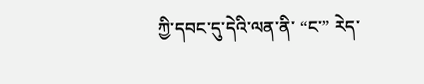ཀྱི་དབང་དུ་དེའི་ལན་ནི་ “ང་” རེད་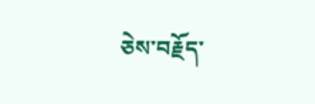ཅེས་བརྗོད་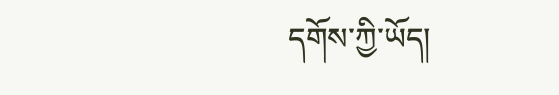དགོས་ཀྱི་ཡོད།